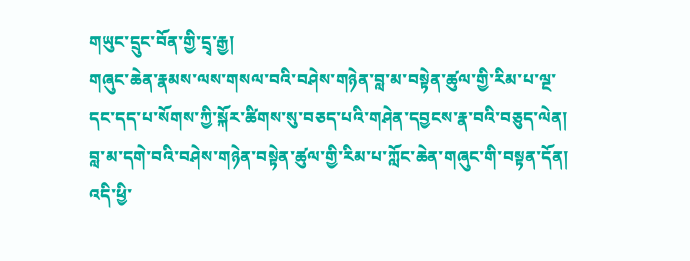གཡུང་དྲུང་བོན་གྱི་དྲྭ་རྒྱ།
གཞུང་ཆེན་རྣམས་ལས་གསལ་བའི་བཤེས་གཉེན་བླ་མ་བསྟེན་ཚུལ་གྱི་རིམ་པ་ལྔ་དང་དད་པ་སོགས་ཀྱི་སྐོར་ཚིགས་སུ་བཅད་པའི་གཤེན་དབྱངས་རྣ་བའི་བཅུད་ལེན།
བླ་མ་དགེ་བའི་བཤེས་གཉེན་བསྟེན་ཚུལ་གྱི་རིམ་པ་ཀློང་ཆེན་གཞུང་གི་བསྟན་དོན། འདི་ཕྱི་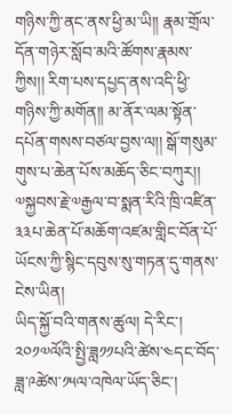གཉིས་ཀྱི་ནང་ནས་ཕྱི་མ་ཡི།། རྣམ་གྲོལ་དོན་གཉེར་སློབ་མའི་ཚོགས་རྣམས་ཀྱིས།། རིག་པས་དཔྱད་ནས་འདི་ཕྱི་གཉིས་ཀྱི་མགོན།། མ་ནོར་ལམ་སྟོན་དཔོན་གསས་བཙལ་བྱས་ལ།། སྒོ་གསུམ་གུས་པ་ཆེན་པོས་མཆོད་ཅིང་བཀུར།།
༧སྐྱབས་རྗེ་༧རྒྱལ་བ་སྨན་རིའི་ཁྲི་འཛིན་༣༣པ་ཆེན་པོ་མཆོག་འཛམ་གླིང་བོན་པོ་ཡོངས་ཀྱི་སྙིང་དབུས་སུ་གཏན་དུ་གནས་ངེས་ཡིན།
ཡིད་སྐྱོ་བའི་གནས་ཚུལ། དེ་རིང་། ༢༠༡༧ལོའི་སྤྱི་ཟླ༡༡པའི་ཚེས་༤དང་བོད་ཟླ་༩ཚེས་༡༥ལ་འཁེལ་ཡོད་ཅིང་།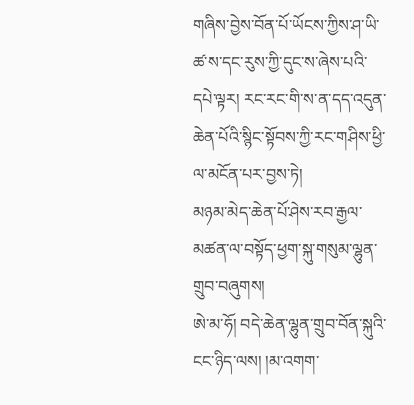གཞིས་བྱེས་བོན་པོ་ཡོངས་ཀྱིས་ཤ་ཡི་ཚ་ས་དང་རུས་ཀྱི་དུང་ས་ཞེས་པའི་དཔེ་ལྟར། རང་རང་གི་ས་ན་དད་འདུན་ཆེན་པོའི་སྙིང་སྟོབས་ཀྱི་རང་གཤིས་ཕྱི་ལ་མངོན་པར་བྱས་ཏེ།
མཉམ་མེད་ཆེན་པོ་ཤེས་རབ་རྒྱལ་མཚན་ལ་བསྟོད་ཕྱག་སྐུ་གསུམ་ལྷུན་གྲུབ་བཞུགས།
ཨེ་མ་ཧོ། བདེ་ཆེན་ལྷུན་གྲུབ་བོན་སྐུའི་ངང་ཉིད་ལས། །མ་འགག་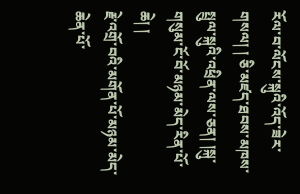རོལ་བ་ལོངས་སྐུའི་འོད་ཟེར་གསལ། ། ཅི་མཛད་ཐབས་མཁས་སྤྲུལ་སྐུའི་འཕྲིན་ལས་ཅན། །སྐུ་གསུམ་ངོ་བོ་མཉམ་མེད་རིན་པོ་ཆེ། །
རྗེ་འགྲོ་བའི་མགོན་པོ་མཉམ་མེད་ཆེན་པོ་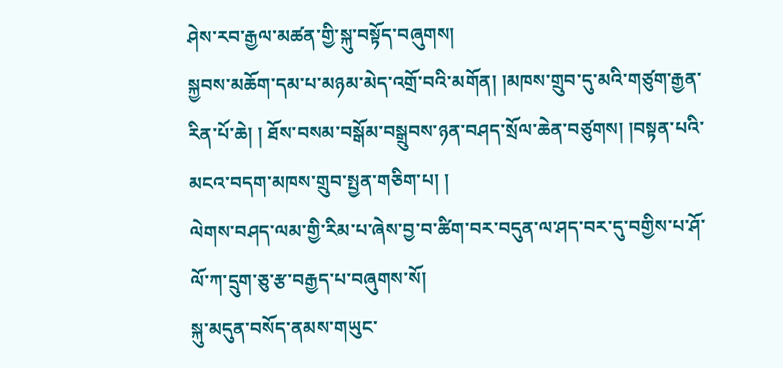ཤེས་རབ་རྒྱལ་མཚན་གྱི་སྐུ་བསྟོད་བཞུགས།
སྐྱབས་མཆོག་དམ་པ་མཉམ་མེད་འགྲོ་བའི་མགོན། །མཁས་གྲུབ་དུ་མའི་གཙུག་རྒྱན་རིན་པོ་ཆེ། ། ཐོས་བསམ་བསྒོམ་བསྒྲུབས་ཉན་བཤད་སྲོལ་ཆེན་བཙུགས། །བསྟན་པའི་མངའ་བདག་མཁས་གྲུབ་སྤྱན་གཅིག་པ། །
ལེགས་བཤད་ལམ་གྱི་རིམ་པ་ཞེས་བྱ་བ་ཚིག་བར་བདུན་ལ་ཤད་བར་དུ་བགྱིས་པ་ཤོ་ལོ་ཀ་དྲུག་ཅུ་རྩ་བརྒྱད་པ་བཞུགས་སོ།
སྐུ་མདུན་བསོད་ནམས་གཡུང་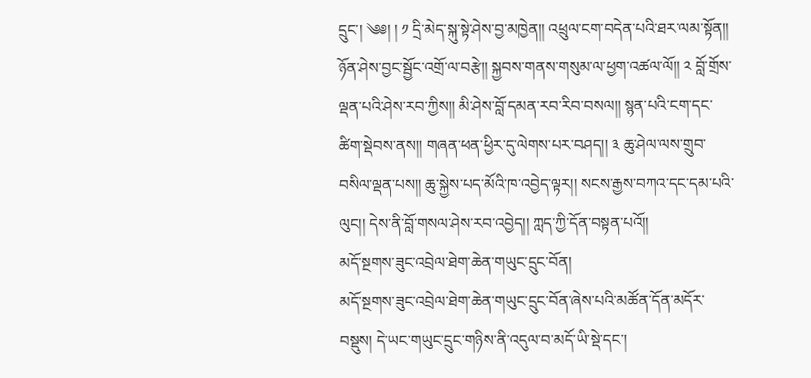དྲུང་། ༄༅། ། ༡ དྲི་མེད་སྐུ་སྟེ་ཤེས་བྱ་མཁྱེན།། འཕྲུལ་ངག་བདེན་པའི་ཐར་ལམ་སྟོན།། ཉོན་ཤེས་བྱང་སྦྱོང་འགྲོ་ལ་བརྩེ།། སྐྱབས་གནས་གསུམ་ལ་ཕྱག་འཚལ་ལོ།། ༢ བློ་གྲོས་ལྡན་པའི་ཤེས་རབ་ཀྱིས།། མི་ཤེས་བློ་དམན་རབ་རིབ་བསལ།། སྙན་པའི་ངག་དང་ཚིག་སྡེབས་ནས།། གཞན་ཕན་ཕྱིར་དུ་ལེགས་པར་བཤད།། ༣ ཆུ་ཤེལ་ལས་གྲུབ་བསིལ་ལྡན་པས།། ཆུ་སྐྱེས་པད་མོའི་ཁ་འབྱེད་ལྟར།། སངས་རྒྱས་བཀའ་དང་དམ་པའི་ལུང།། དེས་ནི་བློ་གསལ་ཤེས་རབ་འབྱེད།། ཀླད་ཀྱི་དོན་བསྟན་པའོ།།
མདོ་སྔགས་ཟུང་འབྲེལ་ཐེག་ཆེན་གཡུང་དྲུང་བོན།
མདོ་སྔགས་ཟུང་འབྲེལ་ཐེག་ཆེན་གཡུང་དྲུང་བོན་ཞེས་པའི་མཚོན་དོན་མདོར་བསྡུས། དེ་ཡང་གཡུང་དྲུང་གཉིས་ནི་འདུལ་བ་མདོ་ཡི་སྡེ་དང་།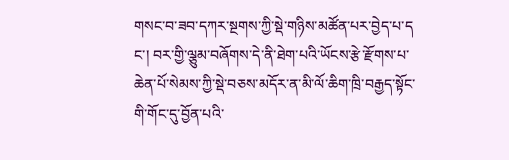གསང་བ་ཟབ་དཀར་སྔགས་ཀྱི་སྡེ་གཉིས་མཚོན་པར་བྱེད་པ་ད ང་། བར་གྱི་ལྕུམ་བཞོགས་དེ་ནི་ཐེག་པའི་ཡོངས་རྩེ་རྫོགས་པ་ཆེན་པོ་སེམས་ཀྱི་སྡེ་བཅས་མདོར་ན་མི་ལོ་ཆིག་ཁྲི་བརྒྱད་སྟོང་གི་གོང་དུ་བྱོན་པའི་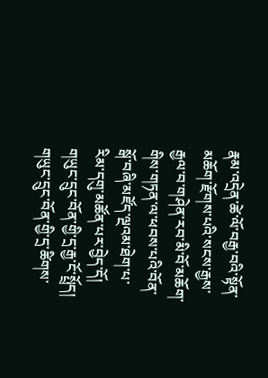རྣམ་འདྲེན་ཚེ་ལོ་བརྒྱ་བའི་སྟོན་མཆོག་རྫོགས་པའི་སངས་རྒྱས་རྒྱལ་བ་གཤེན་རབ་མི་བོ་མཆོག་གིས་གཏན་ལ་ཕབས་པའི་བོན་སྒོ་བཞི་མཛོད་ལྔའམ་ཐེག་པ་རིམ་དགུ་མཚོན་པར་བྱེད་དོ།
གཡུང་དྲུང་བོན་གྱི་དྲ་རྒྱ་ངོ་སྤྲོད།
གཡུང་དྲུང་བོན་གྱི་དྲ་ཚིགས་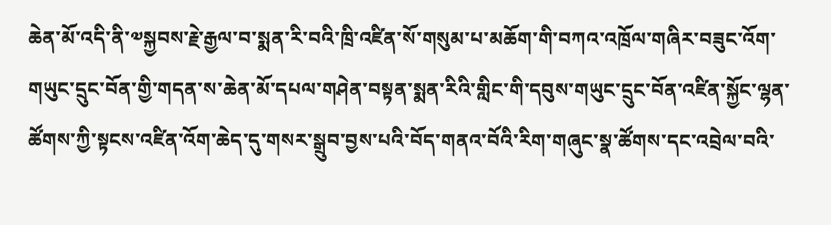ཆེན་མོ་འདི་ནི་༧སྐྱབས་རྗེ་རྒྱལ་བ་སྨན་རི་བའི་ཁྲི་འཛིན་སོ་གསུམ་པ་མཆོག་གི་བཀའ་འཁྲོལ་གཞིར་བཟུང་འོག་གཡུང་དྲུང་བོན་གྱི་གདན་ས་ཆེན་མོ་དཔལ་གཤེན་བསྟན་སྨན་རིའི་གླིང་གི་དབུས་གཡུང་དྲུང་བོན་འཛིན་སྐྱོང་ལྷན་ཚོགས་ཀྱི་སྟངས་འཛིན་འོག་ཆེད་དུ་གསར་སྒྲུབ་བྱས་པའི་བོད་གནའ་བོའི་རིག་གཞུང་སྣ་ཚོགས་དང་འབྲེལ་བའི་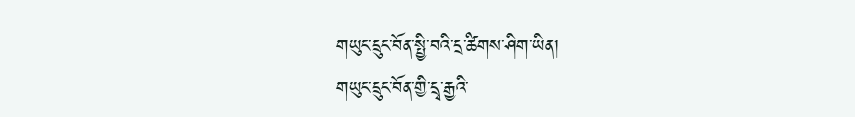གཡུང་དྲུང་བོན་སྤྱི་བའི་དྲ་ཚིགས་ཤིག་ཡིན།
གཡུང་དྲུང་བོན་གྱི་དྲྭ་རྒྱའི་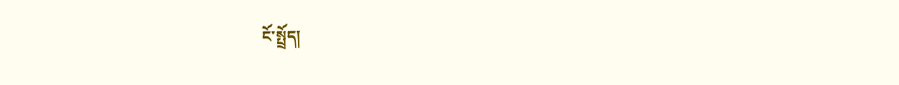ངོ་སྤྲོད།